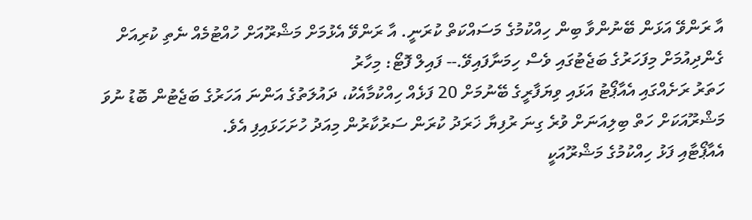އާ ރަންވޭ އަޅަން ބޭނުންވާ ބިން ހިއްކުމުގެ މަސައްކަތް ކުރަނީ. އާ ރަންވޭ އެޅުމަށް މަޝްރޫއަށް ހުއްޓުމެއް ނެތި ކުރިއަށް ގެންދިއުމަށް މިފަހަރުގެ ބަޖެޓުގައި ވެސް ހިމަނާފައިވޭ.-- ފައިލް ފޮޓޯ: މިހާރު
ހަތަރު ރަށެއްގައި އެއާޕޯޓު އަޅައި ވިޔަފާރީގެ ބޭނުމަށް 20 ފަޅެއް ހިއްކުމާއެކު، ދައުލަތުގެ އަންނަ އަހަރުގެ ބަޖެޓުން ބޮޑު ނުވަ މަޝްރޫއަކަށް ހަތް ބިލިއަނަށް ވުރެ ގިނަ ރުފިޔާ ޚަރަދު ކުރަން ސަރުކާރުން މިއަދު ހުށަހަޅައިފި އެވެ.
އެއާޕޯޓާއި ފަޅު ހިއްކުމުގެ މަޝްރޫއަކީ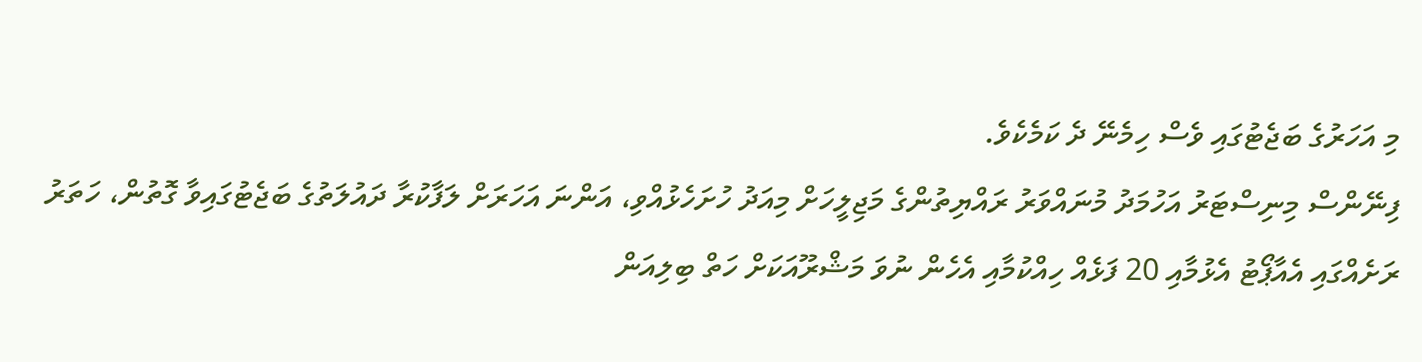މި އަހަރުގެ ބަޖެޓުގައި ވެސް ހިމެނޭ ދެ ކަމެކެވެ.
ފިނޭންސް މިނިސްޓަރު އަހުމަދު މުނައްވަރު ރައްޔިތުންގެ މަޖިލީހަށް މިއަދު ހުށަހެޅުއްވި، އަންނަ އަހަރަށް ލަފާކުރާ ދައުލަތުގެ ބަޖެޓުގައިވާ ގޮތުން، ހަތަރު ރަށެއްގައި އެއާޕޯޓު އެޅުމާއި 20 ފަޅެއް ހިއްކުމާއި އެހެން ނުވަ މަޝްރޫއަކަށް ހަތް ބިލިއަން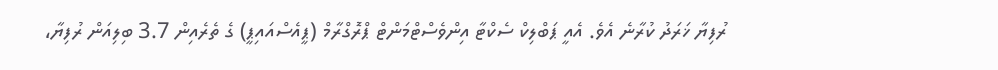ރުފިޔާ ޚަރަދު ކުރާނެ އެވެ. އެއީ ޕަބްލިކް ސެކްޓާ އިންވެސްޓްމަންޓް ޕްރޮގްރާމް (ޕީއެސްއައިޕީ) ގެ ތެރެއިން 3.7 ބިލިއަން ރުފިޔާ،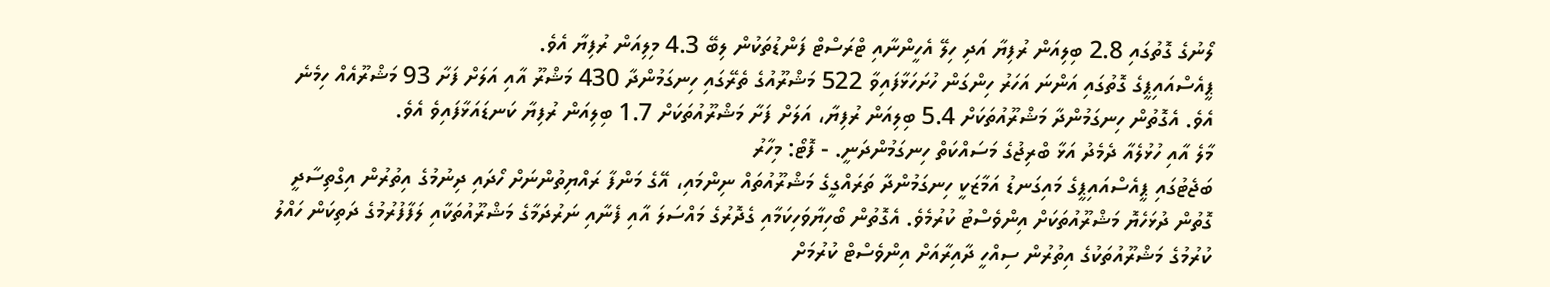ލޯނުގެ ގޮތުގައި 2.8 ބިލިއަން ރުފިޔާ އަދި ހިލޭ އެހީންނާއި ޓްރަސްޓް ފަންޑުތަކުން ލިބޭ 4.3 މިލިއަން ރުފިޔާ އެވެ.
ޕީއެސްއައިޕީގެ ގޮތުގައި އަންނަ އަހަރު ހިންގަން ހުށަހަޅާފައިވާ 522 މަޝްރޫއުގެ ތެރޭގައި ހިނގަމުންދާ 430 މަޝްރޫ އާއި އަލަށް ފަށާ 93 މަޝްރޫއެއް ހިމެނެ އެވެ. އެގޮތުން ހިނގަމުންދާ މަޝްރޫއުތަކަށް 5.4 ބިލިއަން ރުފިޔާ، އަލަށް ފަށާ މަޝްރޫއުތަކަށް 1.7 ބިލިއަން ރުފިޔާ ކަނޑައަޅާފައިވެ އެވެ.
މާލެ އާއި ހުޅުލެއާ ދެމެދު އަޅާ ބްރިޖުގެ މަސައްކަތް ހިނގަމުންދަނީ. - ފޮޓޯ: މިހާރު
ބަޖެޓުގައި ޕީއެސްއައިޕީގެ މައިގަނޑު އަމާޒަކީ ހިނގަމުންދާ ތަރައްގީގެ މަޝްރޫއުތައް ނިންމައި، އޭގެ މަންފާ ރައްޔިތުންނަށް ހޯދައި ދިނުމުގެ އިތުރުން އިގްތިސާދީ ގޮތުން ދުޅަހެޔޮ މަޝްރޫއުތަކަށް އިންވެސްޓު ކުރުމެވެ. އެގޮތުން ބޯހިޔާވަހިކަމާއި ގެދޮރުގެ މައްސަލަ އާއި ފެނާއި ނަރުދަމާގެ މަޝްރޫއުތަކާއި ލަފާފުރުމުގެ ދަތިކަން ހައްލު ކުރުމުގެ މަޝްރޫއުތަކުގެ އިތުރުން ސިއްހީ ދާއިރާއަށް އިންވެސްޓް ކުރުމަށް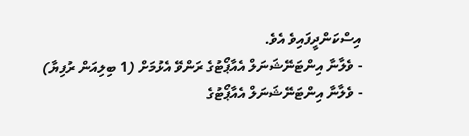އިސްކަންދީފައިވެ އެވެ.
- ވެލާނާ އިންޓަނޭޝަނަލް އެއާޕޯޓުގެ ރަންވޭ އެޅުމަށް (1 ބިލިއަން ރުފިޔާ)
- ވެލާނާ އިންޓަނޭޝަނަލް އެއާޕޯޓުގެ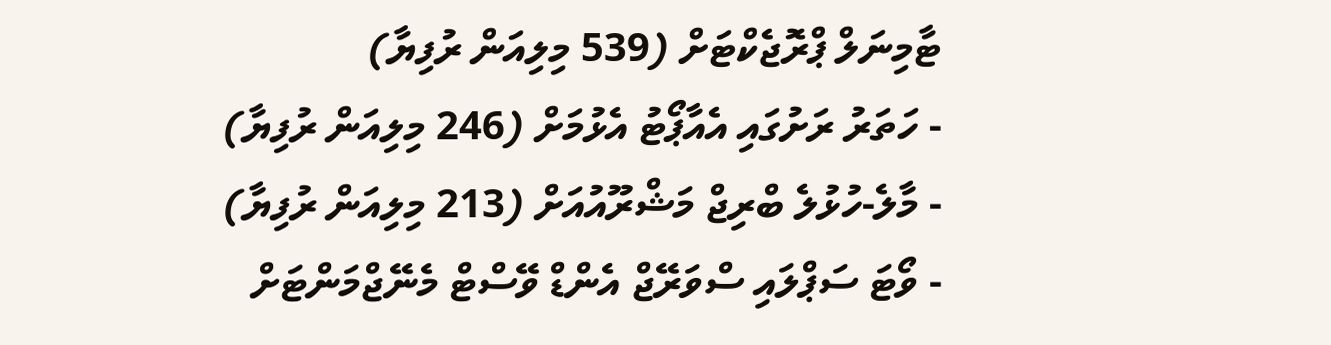ޓާމިނަލް ޕްރޮޖެކްޓަށް (539 މިލިއަން ރުފިޔާ)
- ހަތަރު ރަށުގައި އެއާޕޯޓު އެޅުމަށް (246 މިލިއަން ރުފިޔާ)
- މާލެ-ހުޅުލެ ބްރިޖް މަޝްރޫއުއަށް (213 މިލިއަން ރުފިޔާ)
- ވޯޓަ ސަޕްލައި ސްވަރޭޖް އެންޑް ވޭސްޓް މެނޭޖްމަންޓަށް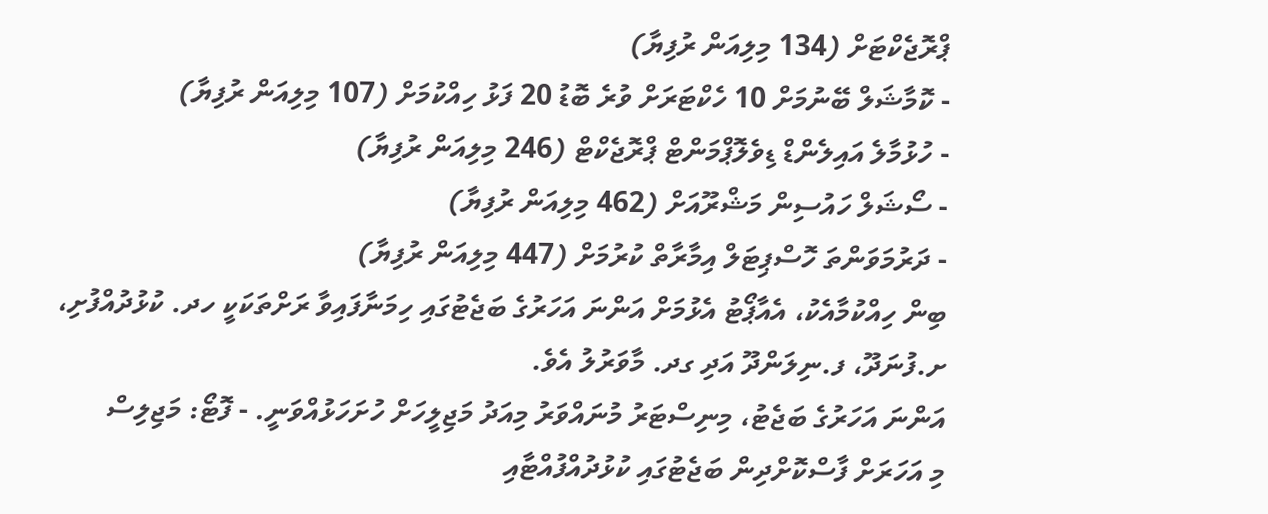ޕްރޮޖެކްޓަށް (134 މިލިއަން ރުފިޔާ)
- ކޮމާޝަލް ބޭނުމަށް 10 ހެކްޓަރަށް ވުރެ ބޮޑު 20 ފަޅު ހިއްކުމަށް (107 މިލިއަން ރުފިޔާ)
- ހުޅުމާލެ އައިލެންޑް ޑިވެލޮޕްމަންޓް ޕްރޮޖެކްޓް (246 މިލިއަން ރުފިޔާ)
- ސޯޝަލް ހައުސިން މަޝްރޫއަށް (462 މިލިއަން ރުފިޔާ)
- ދަރުމަވަންތަ ހޮސްޕިޓަލް އިމާރާތް ކުރުމަށް (447 މިލިއަން ރުފިޔާ)
ބިން ހިއްކުމާއެކު، އެއާޕޯޓު އެޅުމަށް އަންނަ އަހަރުގެ ބަޖެޓުގައި ހިމަނާފައިވާ ރަށްތަކަކީ ހދ. ކުޅުދުއްފުށި، ށ.ފުނަދޫ، ފ.ނިލަންދޫ އަދި ގދ. މާވަރުލު އެވެ.
އަންނަ އަހަރުގެ ބަޖެޓު، މިނިސްޓަރު މުނައްވަރު މިއަދު މަޖިލީހަށް ހުށަހަޅުއްވަނީ. - ފޮޓޯ: މަޖިލިސް
މި އަހަރަށް ފާސްކޮށްދިން ބަޖެޓުގައި ކުޅުދުއްފުއްޓާއި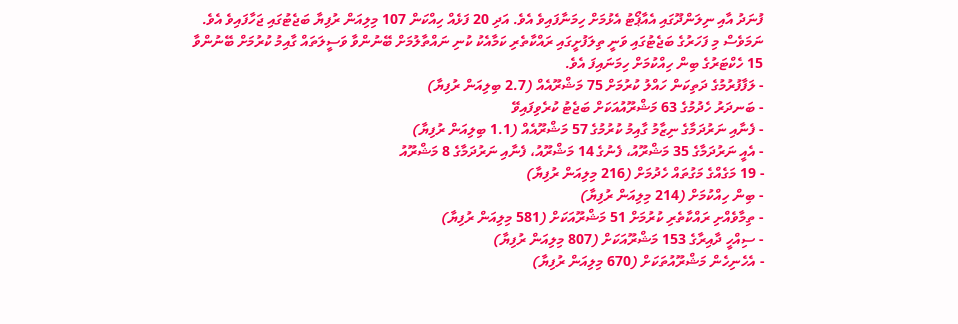ފުނަދު އާއި ނިލަންދޫގައި އެއާޕޯޓު އެޅުމަށް ހިމަނާފައިވެ އެވެ. އަދި 20 ފަޅެއް ހިއްކަން 107 މިލިއަން ރުފިޔާ ބަޖެޓުގައި ޖަހާފައިވެ އެވެ. ނަމަވެސް މި ފަހަރުގެ ބަޖެޓުގައި ވަނީ ތިލަފުށީގައި ރައްކާތެރި ކަމާއެކު ކުނި ނައްތާލުމަށް ބޭނުންވާ ވަސީލަތައް ގާއިމު ކުރުމަށް ބޭނުންވާ 15 ހެކްޓަރުގެ ބިން ހިއްކުމަށް ހިމަނައިފަ އެވެ.
- ލަފާފުރުމުގެ ދަތިކަން ހައްލު ކުރުމަށް 75 މަޝްރޫއެއް (2.7 ބިލިއަން ރުފިޔާ)
- ބަނދަރު ހެދުމުގެ 63 މަޝްރޫއުއަކަށް ބަޖެޓު ކުރެވިފައިވޭ
- ފެނާއި ނަރުދަމާގެ ނިޒާމު ގާއިމު ކުރުމުގެ 57 މަޝްރޫއެއް (1.1 ބިލިއަން ރުފިޔާ)
- އެއީ ނަރުދަމާގެ 35 މަޝްރޫއު، ފެނުގެ 14 މަޝްރޫއު، ފެނާއި ނަރުދަމާގެ 8 މަޝްރޫއު
- 19 މަގެއްގެ މަގުތައް ހެދުމަށް (216 މިލިއަން ރުފިޔާ)
- ބިން ހިއްކުމަށް (214 މިލިއަން ރުފިޔާ)
- ތިމާވެއްށި ރައްކާތެރި ކުރުމަށް 51 މަޝްރޫއަކަށް (581 މިލިއަން ރުފިޔާ)
- ސިއްހީ ދާއިރާގެ 153 މަޝްރޫއަކަށް (807 މިލިއަން ރުފިޔާ)
- އެހެނިހެން މަޝްރޫއުތަކަށް (670 މިލިއަން ރުފިޔާ)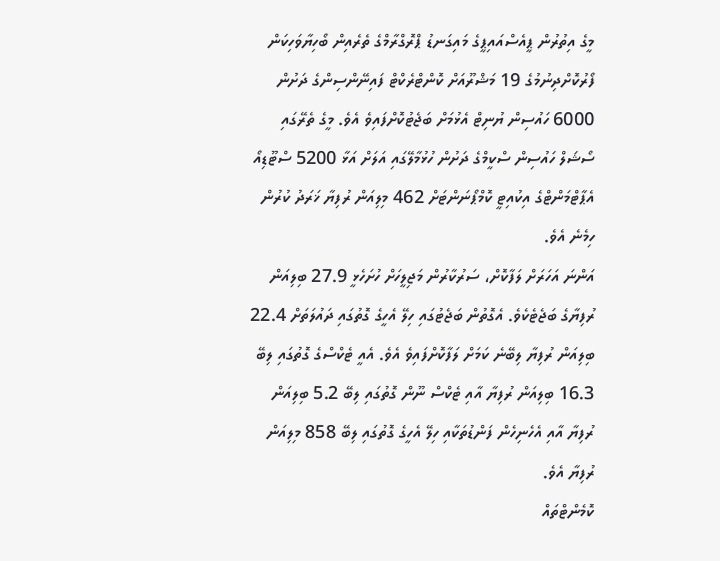މީގެ އިތުރުން ޕީއެސްއައިޕީގެ މައިގަނޑު ޕްރޮގްރާމްގެ ތެރެއިން ބޯހިޔާވަހިކަން ފޯރުކޮށްދިނުމުގެ 19 މަޝްރޫއަށް ކޮންޓްރެކްޓް ފައިނޭންސިންގެ ދަށުން 6000 ހައުސިން ޔުނިޓް އެޅުމަށް ބަޖެޓުކޮށްފައިވެ އެވެ. މީގެ ތެރޭގައި ސޯޝަލް ހައުސިން ސްކީމްގެ ދަށުން ހުޅުމާލޭގައި އަލަށް އަޅާ 5200 ސްޓޫޑިއޯ އެޕާޓްމަންޓްގެ އިކުއިޓީ ކޮމްޕޯނަންޓަށް 462 މިލިއަން ރުފިޔާ ޚަރަދު ކުރުން ހިމެނެ އެވެ.
އަންނަ އަހަރަށް ލަފާކޮށް، ސަރުކާރުން މަޖިލީހަށް ހުށަހެޅީ 27.9 ބިލިއަން ރުފިޔާގެ ބަޖެޓެކެވެ. އެގޮތުން ބަޖެޓުގައި ހިލޭ އެހީގެ ގޮތުގައި ދައުލަތަށް 22.4 ބިލިއަން ރުފިޔާ ލިބޭނެ ކަމަށް ލަފާކޮށްފައިވެ އެވެ. އެއީ ޓެކްސްގެ ގޮތުގައި ލިބޭ 16.3 ބިލިއަން ރުފިޔާ އާއި ޓެކްސް ނޫން ގޮތުގައި ލިބޭ 5.2 ބިލިއަން ރުފިޔާ އާއި އެހެނިހެން ފަންޑުތަކާއި ހިލޭ އެހީގެ ގޮތުގައި ލިބޭ 858 މިލިއަން ރުފިޔާ އެވެ.
ކޮމެންޓްތައް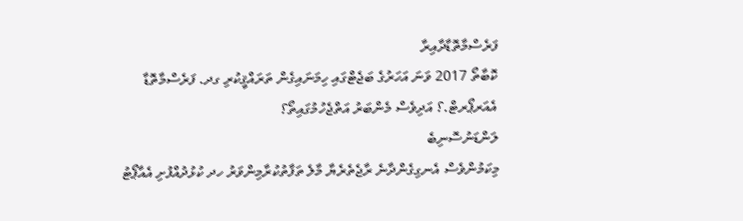ފަރެސްމާތޮޑާދާއިރާ
ކޮބާތޯ 2017 ވަނަ އަހަރުގެ ބަޖެޓްގައި ހިމަނައިގެން ތަރައްޤީކުރި ގދ. ފަރެސްމާތޮޑާ އެއަރޕޯރޓް.؟ އަދިވެސް މެންބަރު އަތްޖެހުމުގައިތޯ؟
ލަންޑަނުސޮނިބެ
މިކަމުންވެސް އެނގިގެންދާނެ ރާޖެތެރެޔާ މާލެ ތަފާތުކުރާމިންވަރު ހދ ކުޅުދުއްފުށި އެއާޕޯޓު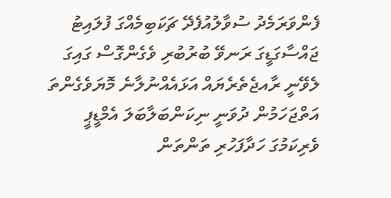ފެންވަރަމެދު ސުވާލުއުފެދޭ ޗަކަބިމެއްގަ ފުލައިޓު ޖައްސާގަޑީގަ ރަނވޭ ބުރުބުރި ވެގެންގޮސް ގައިގަ ލެވޭނީ ރާއޖެތެރެޔައް އަޅައެއްނުލާނެ މޮޔަވެގެންތަ އަތްޖަހަމުން ދުވަނީ ނިކަންބަލާބަލަ އެމްޑީޕީ ވެރިކަމުގަ ހަދާފަހުރި ތަންތަން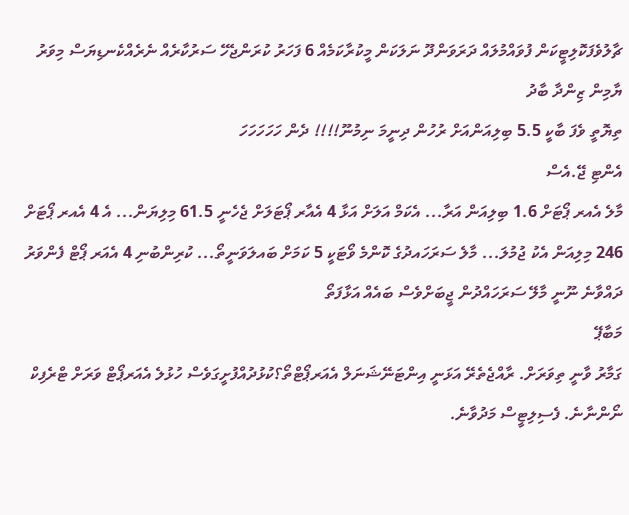ޗާލުވެފަކޮލިޓީކަން ފުވައްމުލައް ދަރަވަންދޫ ނަލަކަން މީކުރާކަމެއް 6 ފަހަރު ކުރަންޖެހޭ ސަރުކާރެއް ނެރެއްކެނޑިޔަސް މިވަރު
ޔާމިން ޒިންދާ ބާދު
ތިޔޮތީ ވެފަ ބާކީ 5.5 ބިލިއަންއަށް ރުހުން ދިނީމަ ނިމުނޫ!!!! ދެން ހަހަހަހަހަ
އެންޓި ޖޭ.އެސް
މާލެ އެއރ ޕޯޓަށް 1.6 ބިލިއަން އަރާ... އެކަމް އަލަށް އަޅާ 4 އެއާރ ޕޯޓަލަށް ޖެހެނީ 61.5 މިލިޔަން... އެ 4 އެއރ ޕޯޓަށް 246 މިލިއަން އެކު ޖުމުލަ... މާލެ ސަރަހައދުގެ ކޮންމެ ވޯޓަކީ 5 ކަމަށް ބައލަވަނީތޯ... ކުރިންބުނި 4 އެއަރ ޕޯޓް ފެންވަރު ދައްވާނެ ނޫނީ މާލޭ ސަރަހައްދުން ޖީބަށްވެސް ބައެއް އަޅާފަތޯ
މަބާޕޭ
ގަމާރު ވާނީ ތިވަރަށް. ރާއްޖެތެރޭ އަޅަނީ އިންޓަނޭޝަނަލް އެއަރޕޯޓްތޯ؟ކުޅުދުއްފުށީގަވެސް ހުޅުލެ އެއަރޕޯޓް ވަރަށް ޓްރެފިކް ނޯންނާނެ. ފެސިލިޓީސް މަދުވާނެ.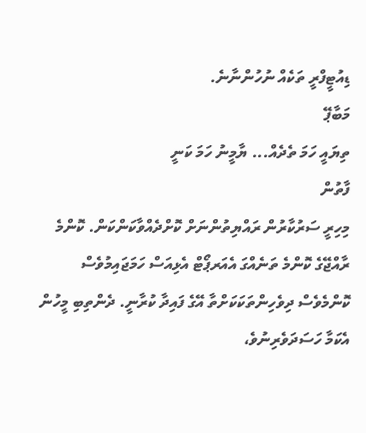ޑިއުޓީފްރީ ތަކެއް ނުހުންނާނެ.
މަބާޕޭ
ތިޔައީ ހަމަ ތެދެއް... ޔާމީނު ހަމަ ކަނީ
ފާތުން
މިހިރީ ސަރުކާރުން ރައްޔިތުންނަށް ކޮށްދެއްވާކަންކަން. ކޮންމެ ރާއްޖޭގެ ކޮންމެ ތަނެއްގަ އެއަރޕޯޓް އެޅިއަސް ހަމަޖައިމުވެސް ކޮންމެވެސް ދިވެހިންތަކަކަށްތާ އޭގެ ފައިދާ ކުރާނީ. ދެންތިބި މީހުން އެކަމާ ހަސަދަވެރިނުވެ،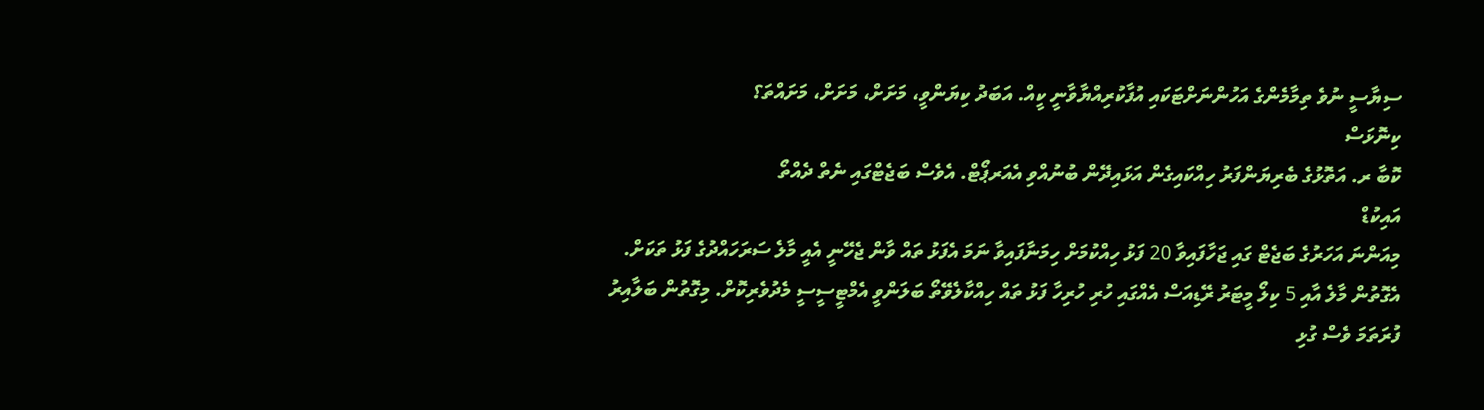ސިޔާސީ ނުވެ ތިމާމެންގެ އަހުންނަށްޓަކައި އުފާކުރިއްޔާވާނީ ކީއް. އަބަދު ކިޔަންވީ، މަށަށް، މަށަށް، މަށައްތަ؟
ކިނޮޅަސް
ކޮބާ ރ. އަތޮޅުގެ ބެރިޔަންފަރު ހިއްކައިގެން އަޅައިދޭން ބުނުއްވި އެއަރޕޯޓް. އެވެސް ބަޖެޓްގައި ނެތް ދެއްތޯ
އައިކުޑް
މިއަންނަ އަހަރުގެ ބަޖެޓް ގައި ޖަހާފައިވާ 20 ފަޅު ހިއްކުމަށް ހިމަނާފައިވާ ނަމަ އެފަޅު ތައް ވާން ޖެހޭނީ އެއީ މާލެ ސަރަހައްދުގެ ފަޅު ތަކަށް. އެގޮތުން މާލެ އާއި 5 ކިލޯ މީޓަރު ރޭޑިއަސް އެއްގައި ހުރި ހުރިހާ ފަޅު ތައް ހިއްކާލެވޭތޯ ބަލަންވީ އެމްޓީސީސީ މެދުވެރިކޮށް. މިގޮތުން ބަލާއިރު ފުރަތަމަ ވެސް ގުޅި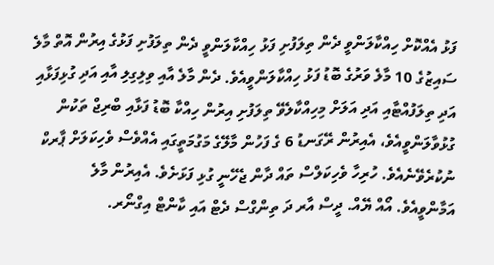ފަޅު އެއްކޮށް ހިއްކާލަންވީ ދެން ތިލަފުށި ފަޅު ހިއްކާލަންވީ ދެން ތިލަފުށި ފަޅުގެ އިރުން އޮތް މާލެ ސައިޒުގެ 10 މާލެ ވަރުގެ ބޮޑު ފަޅު ހިއްކާލަންވީއެވެ. ދެން މާލެ އާއި ވިލިގިލި އާއި އަދި ގުޅިފަޅާއި އަދި ތިލަފުއްޓާއި އަދި އަލަށް މިހިއްކާލެވޭ ތިލަފުށި އިރުން ހިއްކާ ބޮޑު ފަޅާއި ބްރިޖް ތަކުން ގުޅުވާލަންވީއެވެ، އެއިރުން ރޭގަނޑު 6 ގެ ފަހުން މާލޭގެ މަގުމަތީގައި އެއްވެސް ވެހިކަލަށް ޕާރކް ނުކުރެވޭނެއެވެ. ހުރިހާ ވެހިކަލްސް ތައް ދާން ޖެހޭނީ ގުޅި ފަޅަށެވެ. އެއިރުން މާލެ އަމާންވީއެވެ. އޯއް ޔޭއް. ދީސް އާރ ދަ ތިންގްސް ދެޓް އައި ކާންޓް އިގްނޯރ.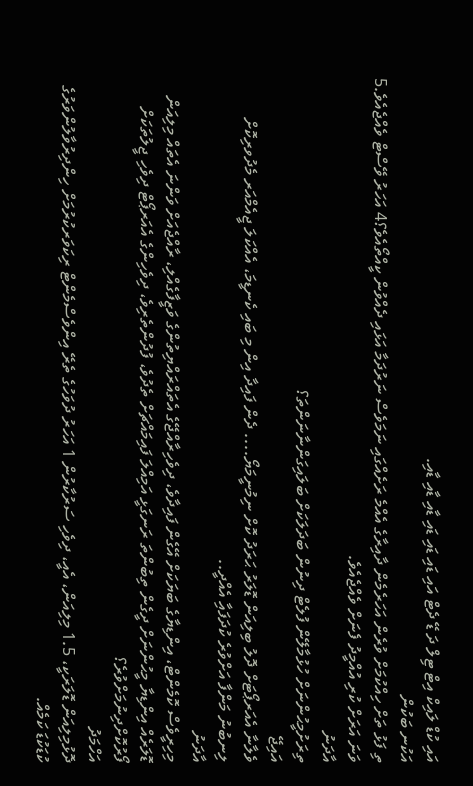އައި ކުޑް ލައިކް އިޓް ޓިލް ދަ ޑޭ ދެޓް އައި ޑައި ޑައި ޑައި ޑާއި ޑާއި ޑާއި.
އަކުނ ބަކުން
ތި ފަޅު ތަށް ހިއްކުމަށް ވުރެން އަހަރެމެން ދާއިރާގެ އެއްމެ ރަށެއްގައި ނަމަވެސް ނަރުދަމާ އަޅައި ދެއްވުން ކީއްތޯއެވެ؟4 އަހަރު ވޭސްޓް ވެއްޖެއެވެ.5 ވަނަ އަރަށް ކުރި އުއްމީދު ފެނަށް ވެއްޖެއެވެ.
އާދަނު
ތިރަށުމީޙުންނަށް ހުޅުމާލޭން ފުލެޓް ދިނުން ބަދަލަކަށް ބަލައިގަންނާނަންތަ؟
އައިޖޭ
ވެލާނާ އެއަރޕޯޓަށް ދޮލު ބިލިއަން ޑޮލަރު ޙަރަދު ކޮށް ނިމުނީމަޔޯ.... ދެން ފައިދާ އިން މި ބައި ކެނޑީމަ، އެއްކަލަ ޖީއެމްއަރ މެދުވރިކޮށް ލިނބުނު މަންފާ އަށްވުރެ ކުދަފައިާ އެއްދީ..
އާދަނު
މިހިރީވެސް ކޮމެންޓް، އިންޑިޔާގެ ބަޔަކަށް އޭގެން ފައިދާވެ، ދިވެހިރާއްޖޭގެ އެތައްރައްޔިތުންގެ ވަޒީފާގެއްލި، ރާއްޖެއަށް ވަންނަ އެތައް މިލިއަން ޑޮލަރެއް އިންޑިޔާ މީޙުންނަށް ދީގެން ތިބުންތަ ރަނގަޅީ އަމިއްލަ ފައިމައްޗަށް ތެދުވެ، ފުދުންތެރިވެ، ދިވެހިންގެ އެއަރޕޯޓް ދިވެހި ޖީލުތަކަށް ފޯރުކޮށްދިނުމަށްވުރެ؟
އަހްމަދު
ދޮޅުމިލިއަން ޑޮލަރަކީ، 1.5 މިލިއަން، އެއީ، ދިވެހި ސަރުކާރުން 1 އަހަރު ދުވަހުގެ ތެރޭ އިންވެސްމެންޓް ރިކަވަރކުރުމަށް ހިންދިރުވާލުންވަރުގެ ކުޑަކުޑަ ކަމެއް.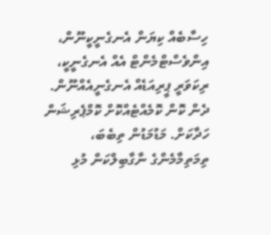ހިސާބެއް ކިޔަން އެނގެނީކީނޫން، އިންވެސްޓްމެންޓް އެއް އެނގެނީކީ، ރިކަވަރީ ޕީރިއަޑެއް އެނގެނީއެއްނޫން. ދެން ކޮން ކޮމެއްޓެއްކޮށް ކޮމްޕެރިޝަން ހަދާކަށް. މަޑުމަޑުން ތިބެބަ، ތިމަތިމާމެންގެ ނާގާބިލްކަން މުޅި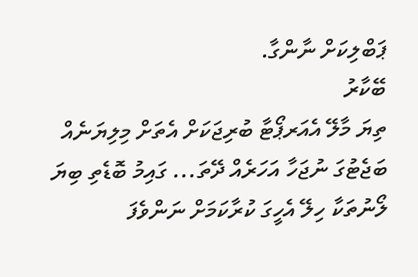ޕަބްލިކަށް ނާންގާ.
ބޭކާރު
ތިޔަ މާލޭ އެއަރޕޯޓާ ބުރިޖަކަށް އެތަށް މިލިޔަނެއް ބަޖެޓުގަ ނުޖަހާ އަހަރެއް ދޭތަ... ގައިމު ބޮޑެތި ބިޔަ ލޯނުތަކާ ހިލޭ އެހީގަ ކުރާކަމަށް ނަންވެފަ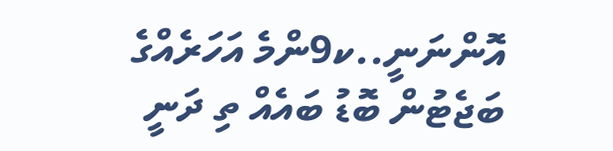އޮންނަނީ..ކ9ންމެ އަހަރެއްގެ ބަޖެޓުން ބޮޑު ބައެއް ތި ދަނީ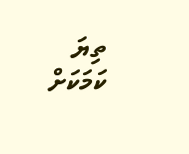ތިޔަ ކަމަކަށް